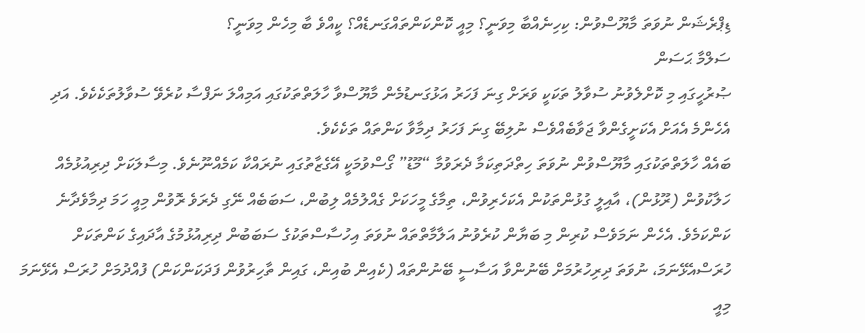ޑިޕްރެޝަން ނުވަތަ މާޔޫސްވުން: ކިހިނެއްބާ މިވަނީ؟ މިއީ ކޮންކަންތައްގަނޑެއް؟ ކީއްވެ ބާ މިހެން މިވަނީ؟
ސަލްމާ ޙަސަން
ޞުރުހީގައި މި ކޮށްލެވުނު ސުވާލު ތަކަކީ ވަރަށް ގިނަ ފަހަރު އަޅުގަނޑުމެން މާޔޫސްވާ ހާލަތްތަކުގައި އަމިއްލަ ނަފްސާ ކުރެވޭ ސުވާލުތަކެކެވެ. އަދި އެހެންމެ އެއަށް އެކަށީގެންވާ ޖަވާބެއްވެސް ނުލިބޭ ގިނަ ފަހަރު ދިމާވާ ކަންތައް ތަކެކެވެ.
ބައެއް ހާލަތްތަކުގައި މާޔޫސްވުން ނުވަތަ ހިތްދަތިކަމާ ދެރަވުމާ “މޫޑު” ގޯސްވުމަކީ އޭގެޒާތުގައި ނުރައްކާ ކަމެއްނޫނެވެ. މިސާލަކަށް ދިރިއުޅުމެއް ހަލާކުވުން (ރޫޅުން)، އާއިލީ ގުޅުންތަކުން އެކަހެރިވުން، ތިމާގެ މީހަކަށް ގެއްލުމެއް ލިބުން، ސަބަބެއް ނޭގި ދެރަވެ ރޮވުން މިއީ ހަމަ ދިމާވެދާނެ ކަންކަމެވެ. އެހެން ނަމަވެސް ކުރިން މި ބަޔާން ކުރެވުނު އަލާމާތްތައް ނުވަތަ އިހުސާސްތަކުގެ ސަބަބުން ދިރިއުޅުމުގެ އާދައިގެ ކަންތަކަށް ހުރަސްއެޅޭނަމަ، ނުވަތަ ދިރިހުރުމަށް ބޭނުންވާ އަސާސީ ބޭނުންތައް (ކެއިން ބުއިން، ގައިން ތާހިރުވުން ފަދަކަންކަން) ފުއްދުމަށް ހުރަސް އެޅޭނަމަ މިއީ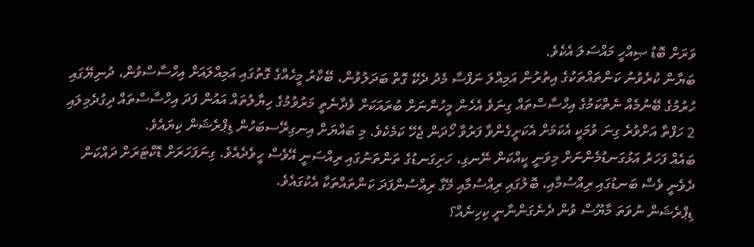ވަރަށް ބޮޑު ޞިއްހީ މައްސަލަ އެކެވެ.
ބަޔާން ކުރެވުނު ކަންތައްތަކުގެ އިތުރުން އަމިއްލަ ނަފްސާ މެދު ދެކޭ ގޮތް ބަދަލުވުން، ބޭކާރު މީހެއްގެ ގޮތުގައި އަމިއްލައަށް އިހްސާސްވުން، ދުނިޔޭގައި ހުރުމުގެ ބޭނުމެއް ނެތްކަމުގެ އިހްސާސްތައް ގިނަވެ އެހެން މީހުންނަށް ބުރައަކަށް ވެދާނެތީ މަރުވުމުގެ ހިޔާލުތައް އައުން ފަދަ އިހްސާސްތައް ދިގުދެމިލައި 2 ހަފްތާ އަށްވުރެ ގިނަ ވުމަކީ އެކަމަށް އެކަށީގެންވާ ފަރުވާ ހޯދަން ޖެހޭ ކަމެކެވެ. މި ބައްޔަށް އިނގިރޭސބަހުން ޑިޕްރެޝަން ކިޔައެވެ.
ބައެއް ފަހަރު އަޅުގަނޑުމެންނަށް މިވަނީ ކީއްކަން ނޭނގި، ހަށިގަނޑުގެ ތަންތަނުގައި ރިއްސަނީ އޭވެސް ހީވެދެއެވެ. ގިނަފަހަރަށް ޑޮކްޓަރަށް ދައްކަން ދެވެނީ ވެސް ބަނޑުގައި ރިއްސުމާއި، ބޮލުގައި ރިއްސުމާއި މޭގާ ރިއްސުންފަދަ ކަންތައްތަކާ އެކުގައެވެ.
ޑިޕްރެޝަން ނުވަތަ މާޔޫސް ވުން ދެނެގަންނާނީ ކިހިނެއް؟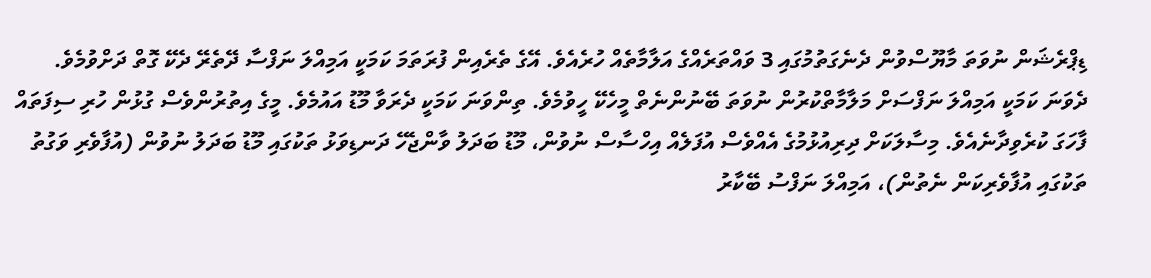ޑިޕްރެޝަން ނުވަތަ މާޔޫސްވުން ދެނެގަތުމުގައި 3 ވައްތަރެއްގެ އަލާމާތެއް ހުރެއެވެ. އޭގެ ތެރެއިން ފުރަތަމަ ކަމަކީ އަމިއްލަ ނަފްސާ ދޭތެރޭ ދެކޭ ގޮތް ދަށްވުމެވެ. ދެވަނަ ކަމަކީ އަމިއްލަ ނަފްސަށް މަލާމާތްކުރުން ނުވަތަ ބޭނުންނެތް މީހެކޭ ހީވުމެވެ. ތިންވަނަ ކަމަކީ ދެރަވާ މޫޑު އައުމެވެ. މީގެ އިތުރުންވެސް ގުޅުން ހުރި ސިފަތައް ފާހަގަ ކުރެވިދާނެއެވެ. މިސާލަކަށް ދިރިއުޅުމުގެ އެއްވެސް އުފަލެއް އިހްސާސް ނުވުން، މޫޑު ބަދަލު ވާންޖެހޭ ދަނޑިވަޅު ތަކުގައި މޫޑު ބަދަލު ނުވުން (އުފާވެރި ވަގުތު ތަކުގައި އުފާވެރިކަން ނެތުން)، އަމިއްލަ ނަފްސު ބޭކާރު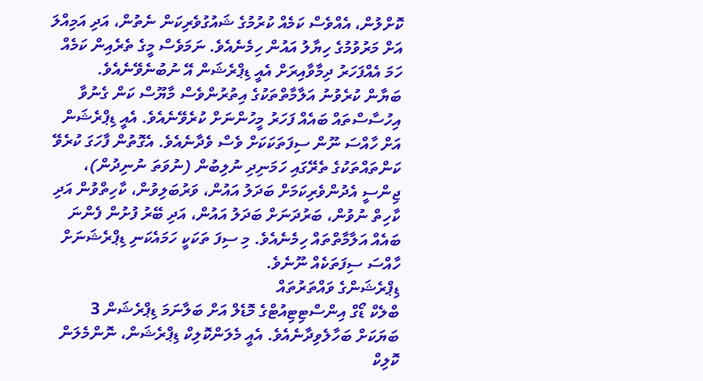ކޮށްލުން، އެއްވެސް ކަމެއް ކުރުމުގެ ޝައުގުވެރިކަން ނެތުން، އަދި އަމިއްލަ އަށް މަރުވުމުގެ ހިޔާލު އައުން ހިމެނެއެވެ. ނަމަވެސް މީގެ ތެރެއިން ކަމެއް ހަމަ އެއްފަހަރު ދިމާވާއިރަށް އެއީ ޑިޕްރެޝަން އޭ ނުބުނެވޭނެއެވެ.
ބަޔާން ކުރެވުނު އަލާމާތްތަކުގެ އިތުރުންވެސް މާޔޫސް ކަން ގެނުވާ އިހުސާސްތައް ބައެއް ފަހަރު މީހުންނަށް ކުރެވޭނެއެވެ. އެއީ ޑިޕްރެޝަން އަށް ހާއްސަ ނޫން ސިފަތަކަކަށް ވެސް ވެދާނެއެވެ. އެގޮތުން ފާހަގަ ކުރެވޭ ކަންތައްތަކުގެ ތެރޭގައި ހަމަނިދި ނުލިބުން (ނުވަތަ ނުނިދުން)، ޖިންސީ އެދުންވެރިކަމަށް ބަދަލު އައުން، ވަރުބަލިވުން، ކާހިތްވުން އަދި ކާހިތް ނުވުން، ބަރުދަނަށް ބަދަލު އައުން، އަދި ބޭރު ފުށުން ފެންނަ ބައެއް އަލާމާތްތައް ހިމެނެއެވެ. މި ސިފަ ތަކަކީ ހަމައެކަނި ޑިޕްރެޝަނަށް ހާއްސަ ސިފަތަކެއް ނޫނެވެ.
ޑިޕްރެޝަންގެ ވައްތަރުތައް
ބްލެކް ޑޯގް އިންސްޓިޓިއުޓްގެ މޮޑެލް އަށް ބަލާނަމަ ޑިޕްރެޝަން 3 ބަޔަކަށް ބަހާލެވިދާނެއެވެ. އެއީ މެލަންކޮލިކް ޑިޕްރެޝަން، ނޮންމެލަން ކޮލިކް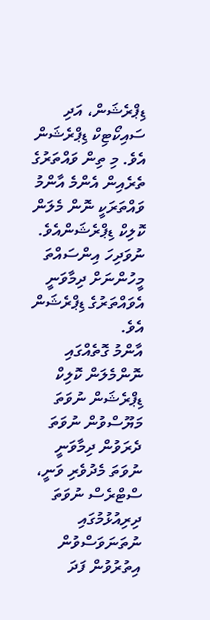ޑިޕްރެޝަން، އަދި ސައިކޯޓިކް ޑިޕްރެޝަން އެވެ. މި ތިން ވައްތަރުގެ ތެރެއިން އެންމެ އާންމު ވައްތަރަކީ ނޮން މެލަން ކޮލިކް ޑިޕްރެޝަންއެވެ. ނުވަދިހަ އިންސައްތަ މީހުންނަށް ދިމާވަނީ އެވައްތަރުގެ ޑިޕްރެޝަން އެވެ.
އާންމު ގޮތެއްގައި ނޮންމެލަން ކޮލިކް ޑިޕްރެޝަން ނުވަތަ މަޔޫސްވުން ނުވަތަ ދެރަވުން ދިމާވަނީ ނުވަތަ މެދުވެރި ވަނީ، ސްޓްރެސް ނުވަތަ ދިރިއުޅުމުގައި ނުތަނަވަސްވުން އިތުރުވުން ފަދަ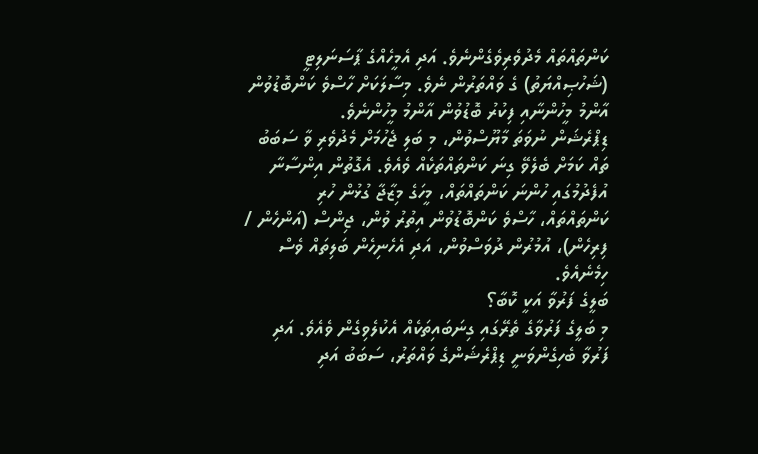ކަންތައްތައް މެދުވެރިވެގެންނެވެ. އަދި އެމީހެއްގެ ޕާސަނަލިޓީ (ޝަހުޞިއްޔަތު) ގެ ވައްތަރުން ނެވެ. މިސާލަކަށް ހާސްވެ ކަންބޮޑުވުން އާންމު މީހުންނާއި ފިކުރު ބޮޑުވުން އާންމު މީހުންނެވެ.
ޑިޕްރެޝަން ނުވަތަ މާޔޫސްވުން، މި ބަލި ޖެހުމަށް މެދުވެރި ވާ ސަބަބު ތައް ކަމަށް ބެލެވޭ ގިނަ ކަންތައްތަކެއް ވެއެވެ. އެގޮތުން އިންސާނާ އުފެދުމުގައި ހުންނަ ކަންތައްތައް، މީހަގެ މިޒާޖާ ގުޅުން ހުރި ކަންތައްތައް، ހާސްވެ ކަންބޮޑުވުން އިތުރު ވުން، ޖިންސް (އަންހެން / ފިރިހެން)، އުމުރުން ދުވަސްވުން، އަދި އެހެނިހެން ބަލިތައް ވެސް ހިމެނެއެވެ.
ބަލީގެ ފަރުވާ އަކީ ކޮބާ؟
މި ބަލީގެ ފަރުވާގެ ތެރޭގައި ގިނަބައިތަކެއް އެކުލެވިގެން ވެއެވެ. އަދި ފަރުވާ ބެހިގެންވަނީ ޑިޕްރެޝަންގެ ވައްތަރު، ސަބަބު އަދި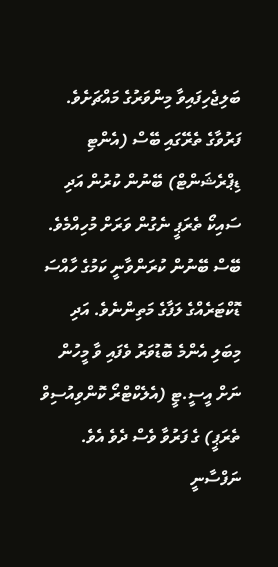ބަލިޖެހިފައިވާ މިންވަރުގެ މައްޗަށެވެ. ފަރުވާގެ ތެރޭގައި ބޭސް (އެންޓި ޑިޕްރެޝަންޓް) ބޭނުން ކުރުން އަދި ސައިކޯ ތެރަޕީ ނެގުން ވަރަށް މުހިއްމެވެ. ބޭސް ބޭނުން ކުރަންވާނީ ކަމުގެ ހާއްސަ ޑޮކްޓަރެއްގެ ލަފާގެ މަތިންނެވެ. އަދި މިބަލި އެންމެ ބޮޑުވަރު ވެފައި ވާ މީހުން ނަށް އީސީ.ޓީ (އެލެކްޓްރޯ ކޮންވިއުސިވް ތެރަޕީ) ގެ ފަރުވާ ވެސް ދެވެ އެވެ.
ނަފްސާނީ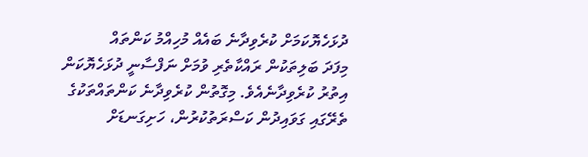ދުޅަހެޔޮކަމަށް ކުރެވިދާނެ ބައެއް މުހިއްމު ކަންތައް
މިފަދަ ބަލިތަކުން ރައްކާތެރި ވުމަށް ނަފްސާނީ ދުޅަހެޔޮކަން އިތުރު ކުރެވިދާނެއެވެ. މިގޮތުން ކުރެވިދާނެ ކަންތައްތަކުގެ ތެރޭގައި ގަވައިދުން ކަސްރަތުކުރުން، ހަށިގަނޑަށް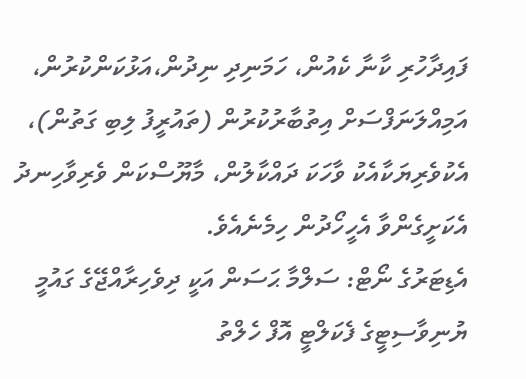ފައިދާހުރި ކާނާ ކެއުން، ހަމަނިދި ނިދުން،އަޅުކަންކުރުން، އަމިއްލަނަފްސަށް އިތުބާރުކުރުން (ތައުރީފު ލިބި ގަތުން)، އެކުވެރިޔަކާއެކު ވާހަކަ ދައްކާލުން، މާޔޫސްކަން ވެރިވާހިނދު އެކަށީގެންވާ އެހީހޯދުން ހިމެނެއެވެ.
އެޑިޓަރުގެ ނޯޓް: ސަލްމާ ޙަސަން އަކީ ދިވެހިރާއްޖޭގެ ގައުމީ ޔުނިވާސިޓީގެ ފެކަލްޓީ އޮފް ހެލްތު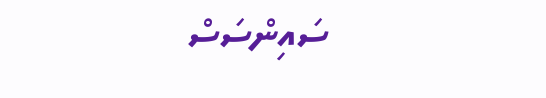ސައިންސަސް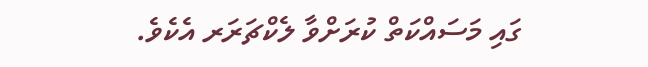ގައި މަސައްކަތް ކުރަށްވާ ލެކްޗަރަރ އެކެވެ.